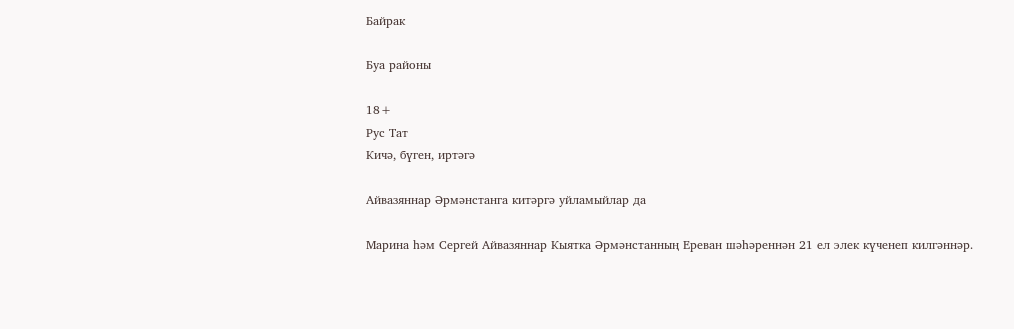Байрак

Буа районы

18+
Рус Тат
Кичә, бүген, иртәгә

Айвазяннар Әрмәнстанга китәргә уйламыйлар да

Марина һәм Сергей Айвазяннар Кыятка Әрмәнстанның Ереван шәһәреннән 21 ел элек күченеп килгәннәр.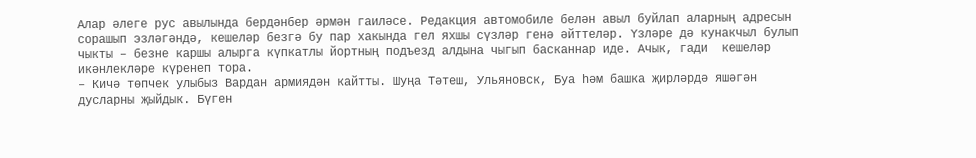Алар әлеге рус авылында бердәнбер әрмән гаиләсе. Редакция автомобиле белән авыл буйлап аларның адресын сорашып эзләгәндә, кешеләр безгә бу пар хакында гел яхшы сүзләр генә әйттеләр. Үзләре дә кунакчыл булып чыкты – безне каршы алырга күпкатлы йортның подъезд алдына чыгып басканнар иде. Ачык, гади  кешеләр икәнлекләре күренеп тора.
– Кичә төпчек улыбыз Вардан армиядән кайтты. Шуңа Тәтеш, Ульяновск, Буа һәм башка җирләрдә яшәгән дусларны җыйдык. Бүген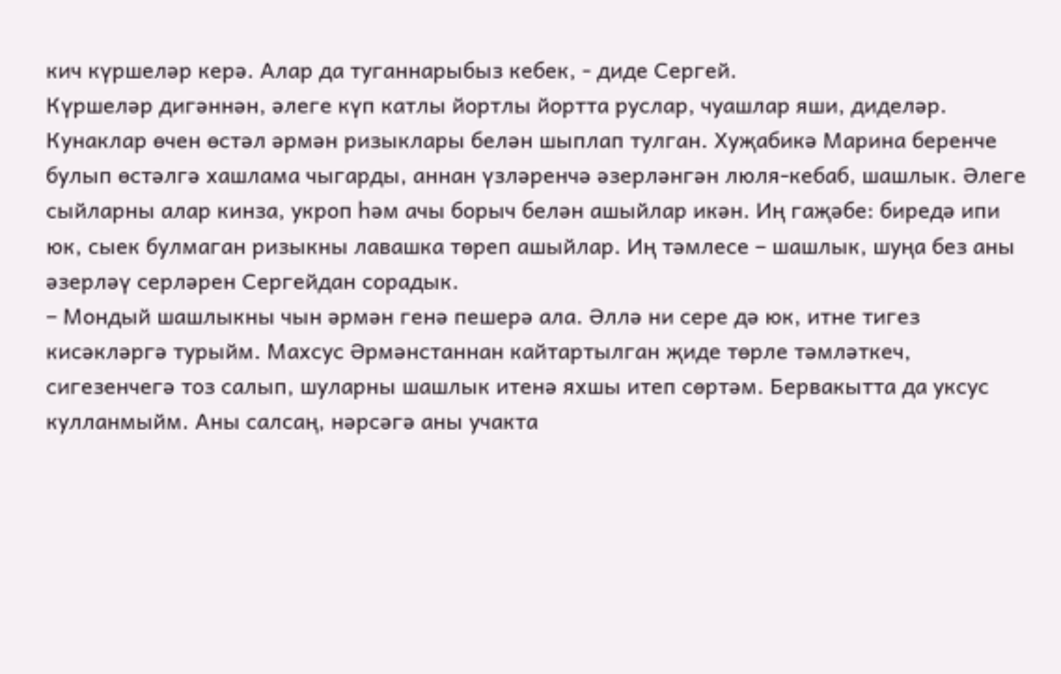кич күршеләр керә. Алар да туганнарыбыз кебек, - диде Сергей.
Күршеләр дигәннән, әлеге күп катлы йортлы йортта руслар, чуашлар яши, диделәр.
Кунаклар өчен өстәл әрмән ризыклары белән шыплап тулган. Хуҗабикә Марина беренче булып өстәлгә хашлама чыгарды, аннан үзләренчә әзерләнгән люля-кебаб, шашлык. Әлеге сыйларны алар кинза, укроп һәм ачы борыч белән ашыйлар икән. Иң гаҗәбе: биредә ипи юк, сыек булмаган ризыкны лавашка төреп ашыйлар. Иң тәмлесе – шашлык, шуңа без аны әзерләү серләрен Сергейдан сорадык.
– Мондый шашлыкны чын әрмән генә пешерә ала. Әллә ни сере дә юк, итне тигез кисәкләргә турыйм. Махсус Әрмәнстаннан кайтартылган җиде төрле тәмләткеч, сигезенчегә тоз салып, шуларны шашлык итенә яхшы итеп сөртәм. Бервакытта да уксус кулланмыйм. Аны салсаң, нәрсәгә аны учакта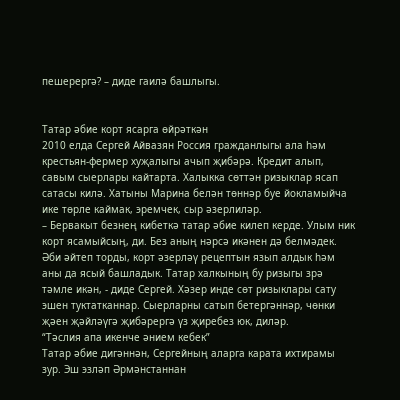пешерергә? – диде гаилә башлыгы.


Татар әбие корт ясарга өйрәткән
2010 елда Сергей Айвазян Россия гражданлыгы ала һәм крестьян-фермер хуҗалыгы ачып җибәрә. Кредит алып, савым сыерлары кайтарта. Халыкка сөттән ризыклар ясап сатасы килә. Хатыны Марина белән төннәр буе йокламыйча ике төрле каймак, эремчек, сыр әзерлиләр.
– Бервакыт безнең кибеткә татар әбие килеп керде. Улым ник корт ясамыйсың, ди. Без аның нәрсә икәнен дә белмәдек.  Әби әйтеп торды, корт әзерләү рецептын язып алдык һәм аны да ясый башладык. Татар халкының бу ризыгы зрә тәмле икән, - диде Сергей. Хәзер инде сөт ризыклары сату эшен туктатканнар. Сыерларны сатып бетергәннәр, чөнки җәен җәйләүгә җибәрергә үз җиребез юк, диләр.
“Тәслия апа икенче әнием кебек”
Татар әбие дигәннән, Сергейның аларга карата ихтирамы зур. Эш эзләп Әрмәнстаннан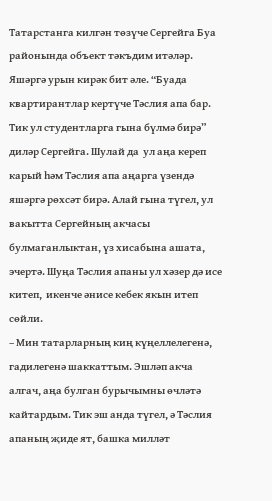Татарстанга килгән төзүче Сергейга Буа районында объект тәкъдим итәләр. Яшәргә урын кирәк бит әле. “Буада квартирантлар кертүче Тәслия апа бар. Тик ул студентларга гына бүлмә бирә” диләр Сергейга. Шулай да  ул аңа кереп карый һәм Тәслия апа аңарга үзендә яшәргә рөхсәт бирә. Алай гына түгел, ул вакытта Сергейның акчасы булмаганлыктан, үз хисабына ашата, эчертә. Шуңа Тәслия апаны ул хәзер дә исе китеп,  икенче әнисе кебек якын итеп сөйли.
– Мин татарларның киң күңеллелегенә, гадилегенә шаккаттым. Эшләп акча алгач, аңа булган бурычымны өчләтә кайтардым. Тик эш анда түгел, ә Тәслия апаның җиде ят, башка милләт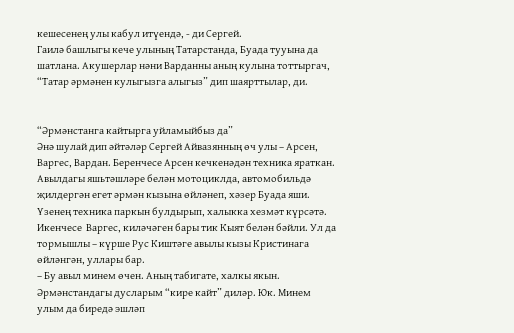кешесенең улы кабул итүендә, - ди Сергей.
Гаилә башлыгы кече улының Татарстанда, Буада тууына да шатлана. Акушерлар нәни Варданны аның кулына тоттыргач, “Татар әрмәнен кулыгызга алыгыз” дип шаярттылар, ди.


“Әрмәнстанга кайтырга уйламыйбыз да”
Әнә шулай дип әйтәләр Сергей Айвазянның өч улы – Арсен, Варгес, Вардан. Беренчесе Арсен кечкенәдән техника яраткан. Авылдагы яшьтәшләре белән мотоциклда, автомобильдә җилдергән егет әрмән кызына өйләнеп, хәзер Буада яши. Үзенең техника паркын булдырып, халыкка хезмәт күрсәтә.  Икенчесе  Варгес, киләчәген бары тик Кыят белән бәйли. Ул да тормышлы – күрше Рус Киштәге авылы кызы Кристинага өйләнгән, уллары бар.
– Бу авыл минем өчен. Аның табигате, халкы якын. Әрмәнстандагы дусларым “кире кайт” диләр. Юк. Минем улым да биредә эшләп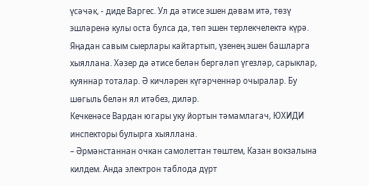үсәчәк, - диде Варгес. Ул да әтисе эшен дәвам итә, төзү эшләренә кулы оста булса да, төп эшен терлекчелектә күрә. Яңадан савым сыерлары кайтартып, үзенең эшен башларга хыяллана. Хәзер дә әтисе белән бергәләп үгезләр, сарыклар, куяннар тоталар. Ә кичләрен күгәрченнәр очыралар. Бу шөгыль белән ял итәбез, диләр.
Кечкенәсе Вардан югары уку йортын тәмамлагач, ЮХИДИ инспекторы булырга хыяллана.
– Әрмәнстаннан очкан самолеттан төштем, Казан вокзалына килдем. Анда электрон таблода дүрт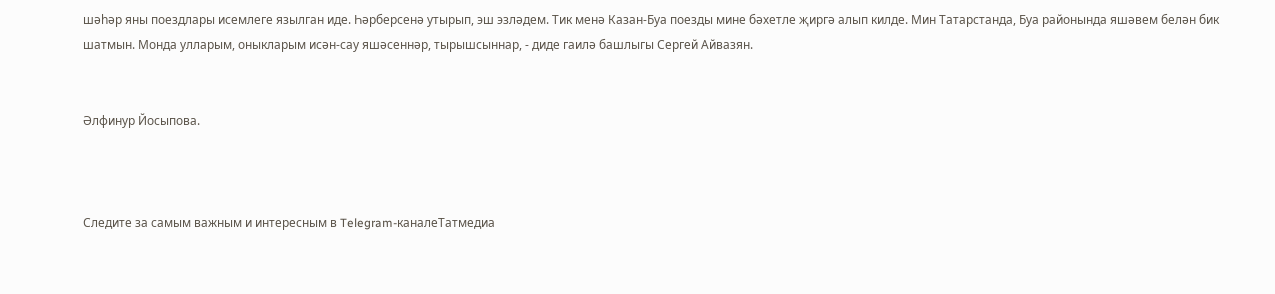шәһәр яны поездлары исемлеге язылган иде. Һәрберсенә утырып, эш эзләдем. Тик менә Казан-Буа поезды мине бәхетле җиргә алып килде. Мин Татарстанда, Буа районында яшәвем белән бик шатмын. Монда улларым, оныкларым исән-сау яшәсеннәр, тырышсыннар, - диде гаилә башлыгы Сергей Айвазян.


Әлфинур Йосыпова.



Следите за самым важным и интересным в Telegram-каналеТатмедиа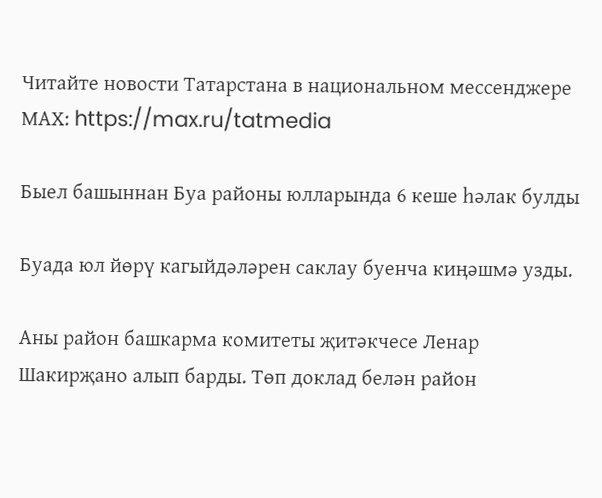Читайте новости Татарстана в национальном мессенджере MАХ: https://max.ru/tatmedia

Быел башыннан Буа районы юлларында 6 кеше һәлак булды

Буада юл йөрү кагыйдәләрен саклау буенча киңәшмә узды.

Аны район башкарма комитеты җитәкчесе Ленар Шакирҗано алып барды. Төп доклад белән район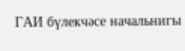ГАИ бүлекчәсе начальнигы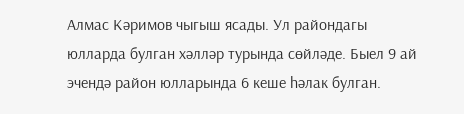Алмас Кәримов чыгыш ясады. Ул райондагы юлларда булган хәлләр турында сөйләде. Быел 9 ай эчендә район юлларында 6 кеше һәлак булган.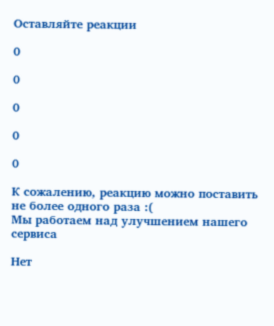Оставляйте реакции

0

0

0

0

0

К сожалению, реакцию можно поставить не более одного раза :(
Мы работаем над улучшением нашего сервиса

Нет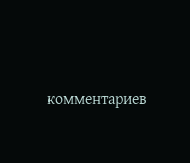комментариев